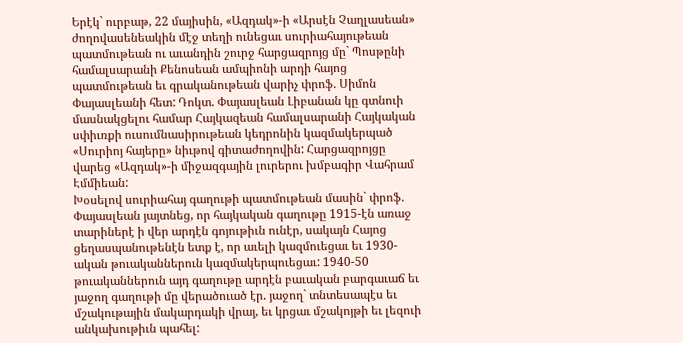Երէկ` ուրբաթ, 22 մայիսին, «Ազդակ»-ի «Արսէն Չաղլասեան» ժողովասենեակին մէջ տեղի ունեցաւ սուրիահայութեան պատմութեան ու աւանդին շուրջ հարցազրոյց մը` Պոսթընի համալսարանի Քենոսեան ամպիոնի արդի հայոց պատմութեան եւ գրականութեան վարիչ փրոֆ. Սիմոն Փայասլեանի հետ: Դոկտ. Փայասլեան Լիբանան կը գտնուի մասնակցելու համար Հայկազեան համալսարանի Հայկական սփիւռքի ուսումնասիրութեան կեդրոնին կազմակերպած «Սուրիոյ հայերը» նիւթով գիտաժողովին: Հարցազրոյցը վարեց «Ազդակ»-ի միջազգային լուրերու խմբագիր Վահրամ Էմմիեան:
Խօսելով սուրիահայ գաղութի պատմութեան մասին` փրոֆ. Փայասլեան յայտնեց, որ հայկական գաղութը 1915-էն առաջ տարիներէ ի վեր արդէն գոյութիւն ունէր, սակայն Հայոց ցեղասպանութենէն ետք է, որ աւելի կազմուեցաւ եւ 1930-ական թուականներուն կազմակերպուեցաւ: 1940-50 թուականներուն այդ գաղութը արդէն բաւական բարգաւաճ եւ յաջող գաղութի մը վերածուած էր. յաջող` տնտեսապէս եւ մշակութային մակարդակի վրայ, եւ կրցաւ մշակոյթի եւ լեզուի անկախութիւն պահել: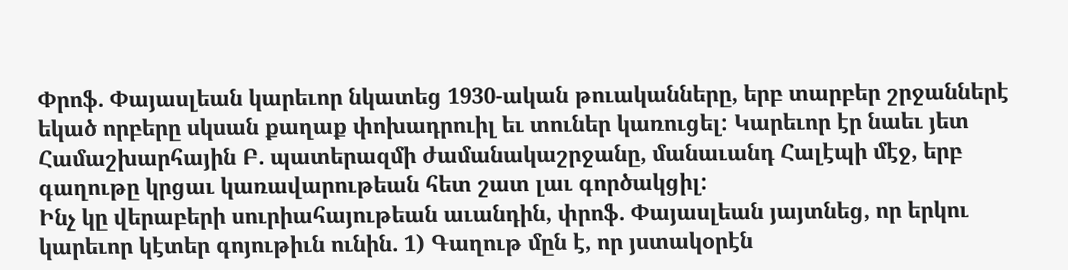Փրոֆ. Փայասլեան կարեւոր նկատեց 1930-ական թուականները, երբ տարբեր շրջաններէ եկած որբերը սկսան քաղաք փոխադրուիլ եւ տուներ կառուցել: Կարեւոր էր նաեւ յետ Համաշխարհային Բ. պատերազմի ժամանակաշրջանը, մանաւանդ Հալէպի մէջ, երբ գաղութը կրցաւ կառավարութեան հետ շատ լաւ գործակցիլ:
Ինչ կը վերաբերի սուրիահայութեան աւանդին, փրոֆ. Փայասլեան յայտնեց, որ երկու կարեւոր կէտեր գոյութիւն ունին. 1) Գաղութ մըն է, որ յստակօրէն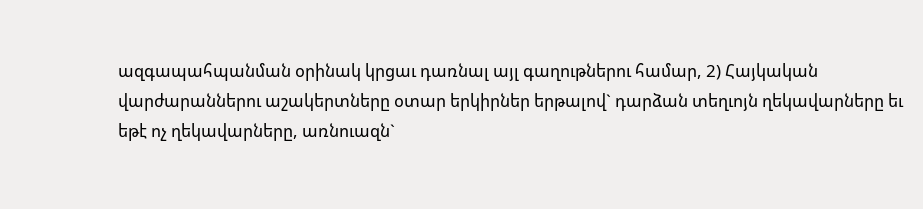ազգապահպանման օրինակ կրցաւ դառնալ այլ գաղութներու համար, 2) Հայկական վարժարաններու աշակերտները օտար երկիրներ երթալով` դարձան տեղւոյն ղեկավարները եւ եթէ ոչ ղեկավարները, առնուազն`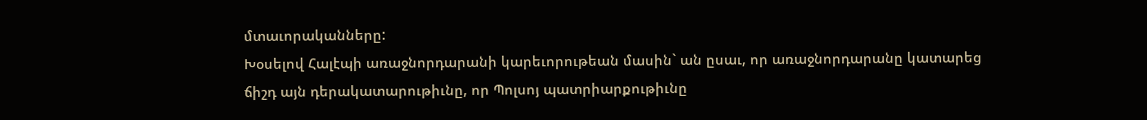մտաւորականները:
Խօսելով Հալէպի առաջնորդարանի կարեւորութեան մասին` ան ըսաւ, որ առաջնորդարանը կատարեց ճիշդ այն դերակատարութիւնը, որ Պոլսոյ պատրիարքութիւնը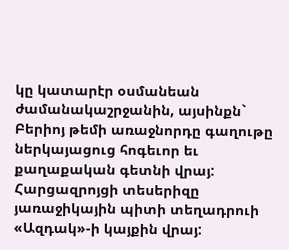կը կատարէր օսմանեան ժամանակաշրջանին, այսինքն` Բերիոյ թեմի առաջնորդը գաղութը ներկայացուց հոգեւոր եւ քաղաքական գետնի վրայ:
Հարցազրոյցի տեսերիզը յառաջիկային պիտի տեղադրուի «Ազդակ»-ի կայքին վրայ: